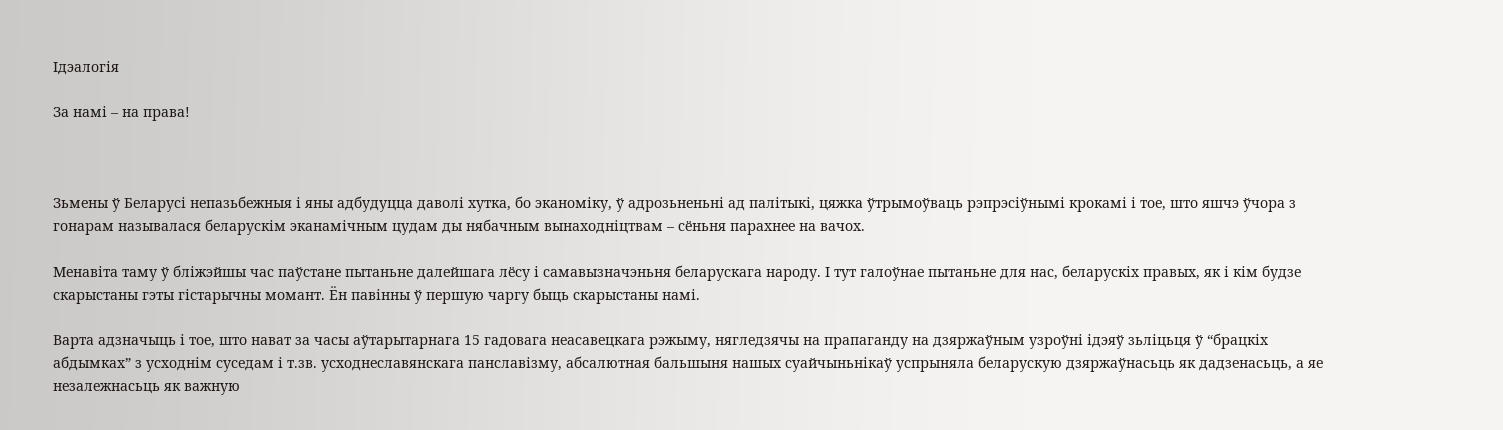Iдэалогія

За намі – на права!



Зьмены ў Беларусі непазьбежныя і яны адбудуцца даволі хутка, бо эканоміку, ў адрозьненьні ад палітыкі, цяжка ўтрымоўваць рэпрэсіўнымі крокамі і тое, што яшчэ ўчора з гонарам называлася беларускім эканамічным цудам ды нябачным вынаходніцтвам – сёньня парахнее на вачох.

Менавіта таму ў бліжэйшы час паўстане пытаньне далейшага лёсу і самавызначэньня беларускага народу. І тут галоўнае пытаньне для нас, беларускіх правых, як і кім будзе скарыстаны гэты гістарычны момант. Ён павінны ў першую чаргу быць скарыстаны намі.

Варта адзначыць і тое, што нават за часы аўтарытарнага 15 гадовага неасавецкага рэжыму, нягледзячы на прапаганду на дзяржаўным узроўні ідэяў зьліцьця ў “брацкіх абдымках” з усходнім суседам і т.зв. усходнеславянскага панславізму, абсалютная бальшыня нашых суайчыньнікаў успрыняла беларускую дзяржаўнасьць як дадзенасьць, а яе незалежнасьць як важную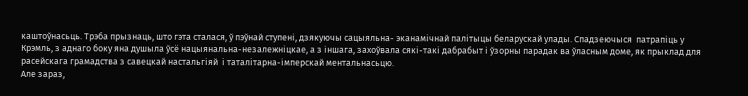каштоўнасьць. Трэба прызнаць, што гэта сталася, ў пэўнай ступені, дзякуючы сацыяльна- эканамічнай палітыцы беларускай улады. Спадзеючыся  патрапіць у Крэмль, з аднаго боку яна душыла ўсё нацыянальна-незалежніцкае, а з іншага, захоўвала сякі-такі дабрабыт і ўзорны парадак ва ўласным доме, як прыклад для расейскага грамадства з савецкай настальгіяй  і таталітарна-імперскай ментальнасьцю.
Але зараз,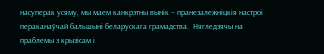насуперак усяму, мы маем канкрэтны вынік – пранезалежніцкія настроі пераканаўчай бальшыні беларускага грамадства.  Нягледзячы на праблемы з крызісам і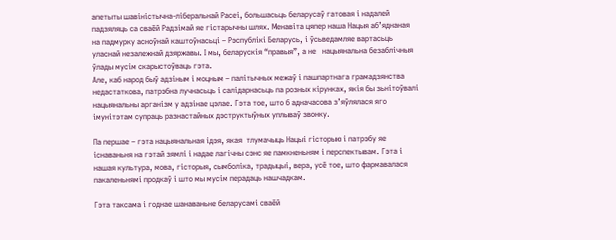апетыты шавіністычна-ліберальнай Расеі, большасьць беларусаў гатовая і надалей падзяляць са сваёй Радзімай яе гістарычны шлях. Менавіта цяпер наша Нацыя аб’яднаная на падмурку асноўнай каштоўнасьці – Рэспублікі Беларусь, і ўсьведамляе вартасьць уласнай незалежнай дзяржавы. І мы, беларускія “правыя”, а не   нацыянальна безаблічныя ўлады мусім скарыстоўваць гэта.
Але, каб народ быў адзіным і моцным – палітычных межаў і пашпартнага грамадзянства недастаткова, патрэбна лучнасьць і салідарнасьць па розных кірунках, якія бы зьнітоўвалі нацыянальны арганізм у адзінае цэлае. Гэта тое, што б адначасова з’яўлялася яго імунітэтам супраць разнастайных дэструктыўных уплываў звонку.

Па першае – гэта нацыянальная ідэя, якая  тлумачыць Нацыі гісторыю і патрэбу яе існаваньня на гэтай зямлі і надае лагічны сэнс яе памкненьням і перспектывам. Гэта і нашая культура, мова, гісторыя, сымболіка, традыцыі, вера, усё тое, што фармавалася пакаленьнямі продкаў і што мы мусім перадаць нашчадкам.

Гэта таксама і годнае шанаваньне беларусамі сваёй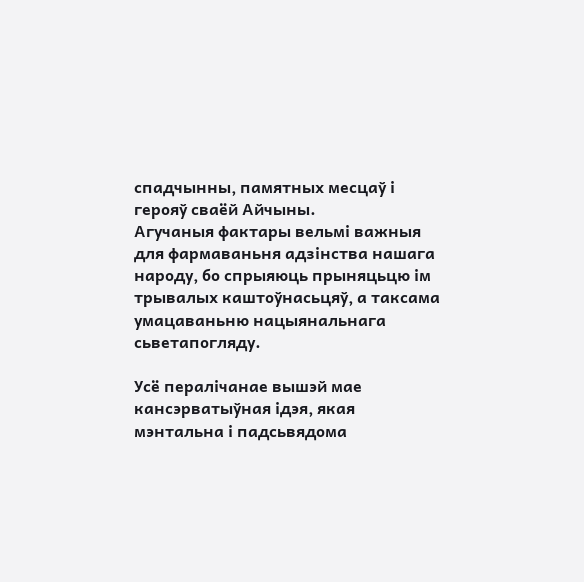спадчынны, памятных месцаў і герояў сваёй Айчыны.                                            Агучаныя фактары вельмі важныя для фармаваньня адзінства нашага народу, бо спрыяюць прыняцьцю ім трывалых каштоўнасьцяў, а таксама умацаваньню нацыянальнага сьветапогляду.

Усё пералічанае вышэй мае кансэрватыўная ідэя, якая мэнтальна і падсьвядома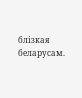блізкая беларусам.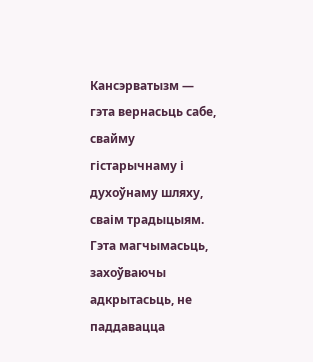Кансэрватызм — гэта вернасьць сабе, свайму гістарычнаму і духоўнаму шляху, сваім традыцыям. Гэта магчымасьць, захоўваючы адкрытасьць, не паддавацца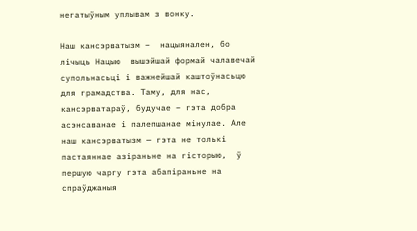негатыўным уплывам з вонку.

Наш кансэрватызм –  нацыянален, бо лічыць Нацыю  вышэйшай формай чалавечай супольнасьці і важнейшай каштоўнасьцю для грамадства. Таму, для нас, кансэрватараў, будучае – гэта добра асэнсаванае і палепшанае мінулае. Але наш кансэрватызм — гэта не толькі пастаяннае азіраньне на гісторыю,  ў першую чаргу гэта абапіраньне на спраўджаныя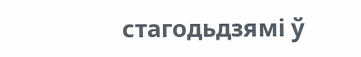стагодьдзямі ў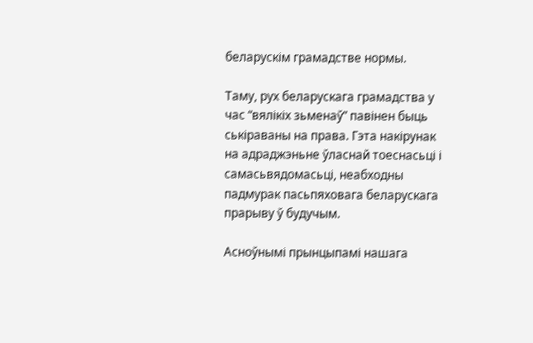беларускім грамадстве нормы.

Таму, рух беларускага грамадства у час “вялікіх зьменаў” павінен быць ськіраваны на права. Гэта накірунак на адраджэньне ўласнай тоеснасьці і самасьвядомасьці, неабходны падмурак пасьпяховага беларускага прарыву ў будучым.

Асноўнымі прынцыпамі нашага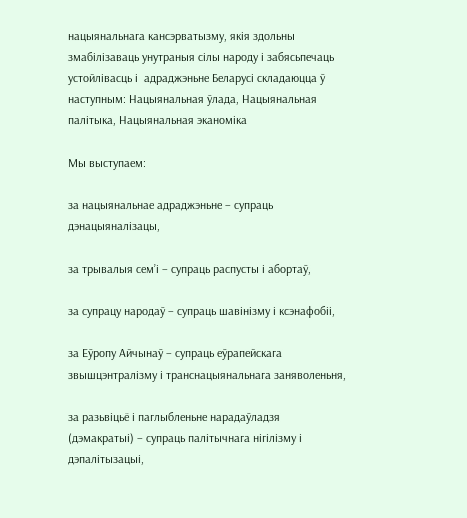нацыянальнага кансэрватызму, якія здольны змабілізаваць унутраныя сілы народу і забясьпечаць устойлівасць і  адраджэньне Беларусі складаюцца ў наступным: Нацыянальная ўлада, Нацыянальная палітыка, Нацыянальная эканоміка

Мы выступаем:

за нацыянальнае адраджэньне – супраць дэнацыяналізацы,

за трывалыя сем’і – cупраць распусты і абортаў,

за супрацу народаў – cупраць шавінізму і ксэнафобіі,

за Еўропу Айчынаў – супраць еўрапейскага звышцэнтралізму і транснацыянальнага заняволеньня,

за разьвіцьё і паглыбленьне нарадаўладзя (дэмакратыі) – супраць палітычнага нігілізму і дэпалітызацыі,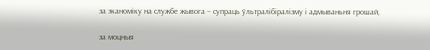за эканоміку на службе жывога – супраць ўльтралібіралізму і адмываньня грошай,

за моцныя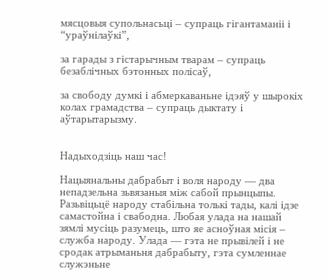мясцовыя супольнасьці – супраць гігантаманіі і “ураўнілаўкі”,

за гарады з гістарычным тварам – супраць безаблічных бэтонных полісаў,

за свободу думкі і абмеркаваньне ідэяў у шырокіх колах грамадства – супраць дыктату і аўтарытарызму.


Надыходзіць наш час!

Нацыянальны дабрабыт і воля народу — два непадзельна зьвязаныя між сабой прынцыпы. Разьвіцьцё народу стабільна толькі тады, калі ідзе самастойна і свабодна. Любая улада на нашай зямлі мусіць разумець, што яе асноўная місія – служба народу. Улада — гэта не прывілей і не сродак атрыманьня дабрабыту, гэта сумленнае служэньне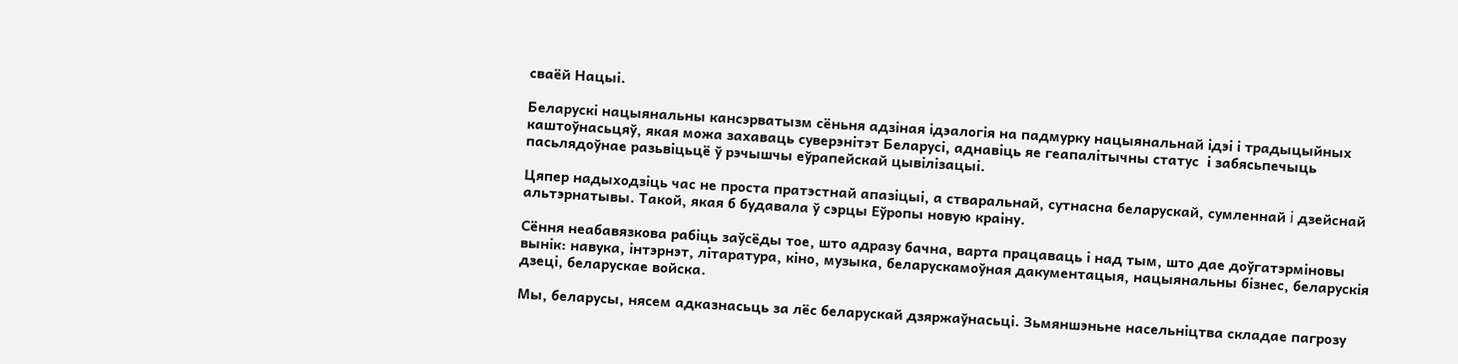сваёй Нацыі.

Беларускі нацыянальны кансэрватызм сёньня адзіная ідэалогія на падмурку нацыянальнай ідэі і традыцыйных каштоўнасьцяў, якая можа захаваць суверэнітэт Беларусі, аднавіць яе геапалітычны статус  і забясьпечыць пасьлядоўнае разьвіцьцё ў рэчышчы еўрапейскай цывілізацыі.

Цяпер надыходзiць час не проста пратэстнай апазiцыi, а стваральнай, сутнасна беларускай, сумленнай i дзейснай альтэрнатывы. Такой, якая б будавала ў сэрцы Еўропы новую краiну.

Сёння неабавязкова рабіць заўсёды тое, што адразу бачна, варта працаваць і над тым, што дае доўгатэрміновы вынік: навука, інтэрнэт, літаратура, кіно, музыка, беларускамоўная дакументацыя, нацыянальны бізнес, беларускія дзеці, беларускае войска.

Мы, беларусы, нясем адказнасьць за лёс беларускай дзяржаўнасьці. Зьмяншэньне насельніцтва складае пагрозу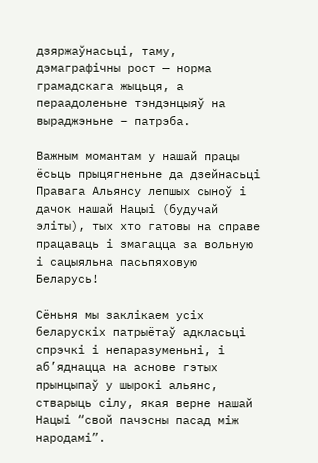дзяржаўнасьці, таму, дэмаграфічны рост — норма грамадскага жыцьця, а пераадоленьне тэндэнцыяў на выраджэньне – патрэба.

Важным момантам у нашай працы ёсьць прыцягненьне да дзейнасьці Правага Альянсу лепшых сыноў і дачок нашай Нацыі (будучай эліты), тых хто гатовы на справе працаваць і змагацца за вольную і сацыяльна пасьпяховую Беларусь!

Сёньня мы заклікаем усіх беларускіх патрыётаў адкласьці спрэчкі і непаразуменьні, і аб’яднацца на аснове гэтых прынцыпаў у шырокі альянс, стварыць сілу, якая верне нашай Нацыі “свой пачэсны пасад між народамі”.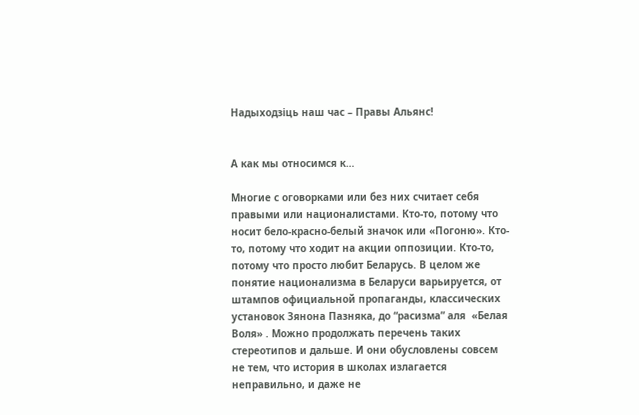Надыходзіць наш час – Правы Альянс!


А как мы относимся к…

Многие с оговорками или без них считает себя правыми или националистами. Кто-то, потому что носит бело-красно-белый значок или «Погоню». Кто-то, потому что ходит на акции оппозиции. Кто-то, потому что просто любит Беларусь. В целом же понятие национализма в Беларуси варьируется, от штампов официальной пропаганды, классических установок Зянона Пазняка, до “расизма” аля  «Белая Воля» . Можно продолжать перечень таких стереотипов и дальше. И они обусловлены совсем не тем, что история в школах излагается неправильно, и даже не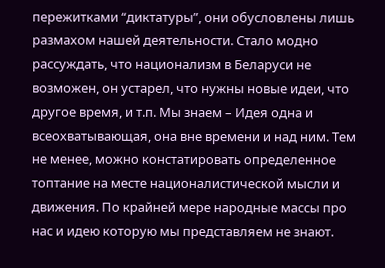пережитками “диктатуры”, они обусловлены лишь размахом нашей деятельности. Стало модно рассуждать, что национализм в Беларуси не возможен, он устарел, что нужны новые идеи, что другое время, и т.п. Мы знаем – Идея одна и всеохватывающая, она вне времени и над ним. Тем не менее, можно констатировать определенное топтание на месте националистической мысли и движения. По крайней мере народные массы про нас и идею которую мы представляем не знают.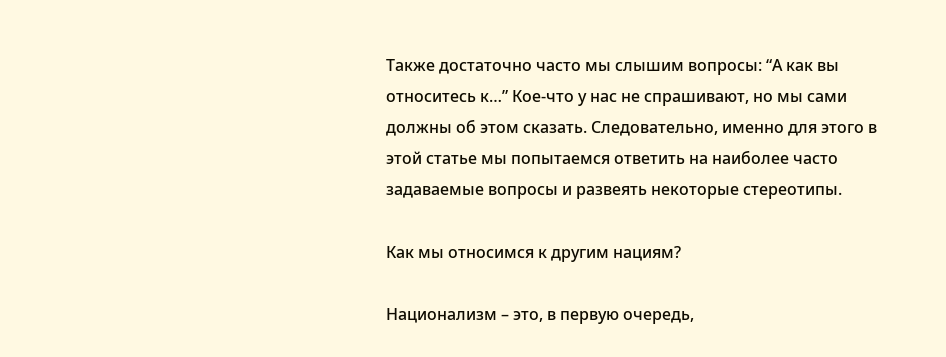Также достаточно часто мы слышим вопросы: “А как вы относитесь к…” Кое-что у нас не спрашивают, но мы сами должны об этом сказать. Следовательно, именно для этого в этой статье мы попытаемся ответить на наиболее часто задаваемые вопросы и развеять некоторые стереотипы.

Как мы относимся к другим нациям?

Национализм – это, в первую очередь,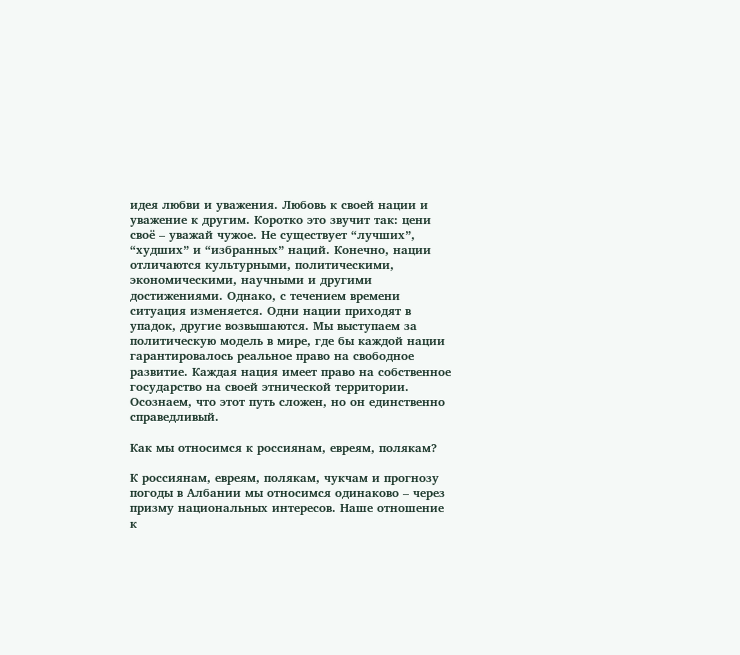идея любви и уважения. Любовь к своей нации и уважение к другим. Коротко это звучит так: цени своё – уважай чужое. Не существует “лучших”, “худших” и “избранных” наций. Конечно, нации отличаются культурными, политическими, экономическими, научными и другими достижениями. Однако, с течением времени ситуация изменяется. Одни нации приходят в упадок, другие возвышаются. Мы выступаем за политическую модель в мире, где бы каждой нации гарантировалось реальное право на свободное развитие. Каждая нация имеет право на собственное государство на своей этнической территории. Осознаем, что этот путь сложен, но он единственно справедливый.

Как мы относимся к россиянам, евреям, полякам?

К россиянам, евреям, полякам, чукчам и прогнозу погоды в Албании мы относимся одинаково – через призму национальных интересов. Наше отношение к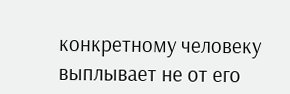конкретному человеку выплывает не от его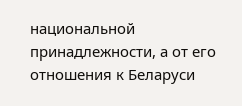национальной принадлежности, а от его отношения к Беларуси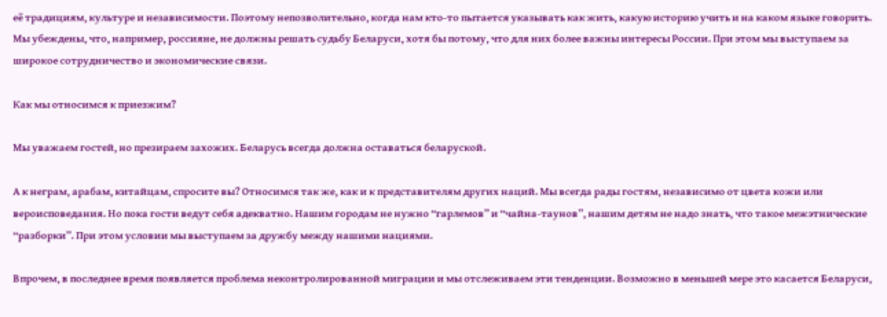её традициям, культуре и независимости. Поэтому непозволительно, когда нам кто-то пытается указывать как жить, какую историю учить и на каком языке говорить. Мы убеждены, что, например, россияне, не должны решать судьбу Беларуси, хотя бы потому, что для них более важны интересы России. При этом мы выступаем за широкое сотрудничество и экономические связи.

Как мы относимся к приезжим?

Мы уважаем гостей, но презираем захожих. Беларусь всегда должна оставаться беларуской.

А к неграм, арабам, китайцам, спросите вы? Относимся так же, как и к представителям других наций. Мы всегда рады гостям, независимо от цвета кожи или вероисповедания. Но пока гости ведут себя адекватно. Нашим городам не нужно “гарлемов” и “чайна-таунов”, нашим детям не надо знать, что такое межэтнические “разборки”. При этом условии мы выступаем за дружбу между нашими нациями.

Впрочем, в последнее время появляется проблема неконтролированной миграции и мы отслеживаем эти тенденции. Возможно в меньшей мере это касается Беларуси,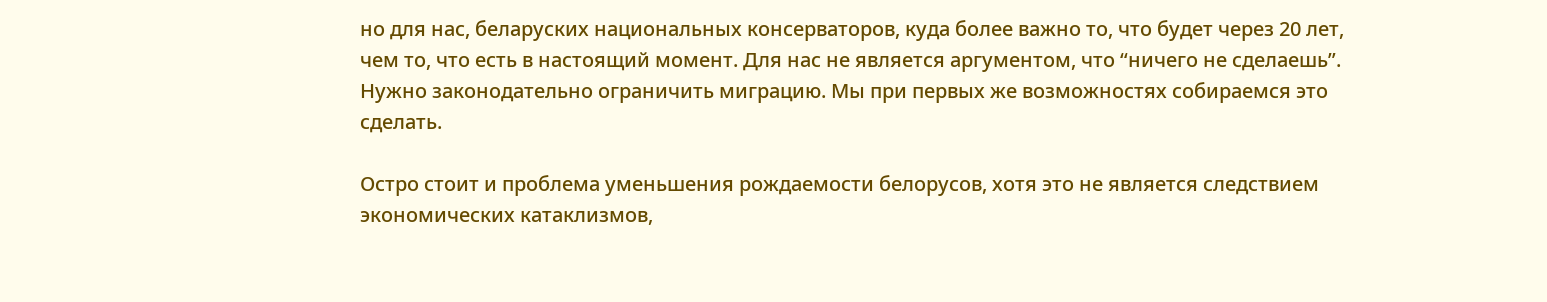но для нас, беларуских национальных консерваторов, куда более важно то, что будет через 20 лет, чем то, что есть в настоящий момент. Для нас не является аргументом, что “ничего не сделаешь”. Нужно законодательно ограничить миграцию. Мы при первых же возможностях собираемся это сделать.

Остро стоит и проблема уменьшения рождаемости белорусов, хотя это не является следствием экономических катаклизмов,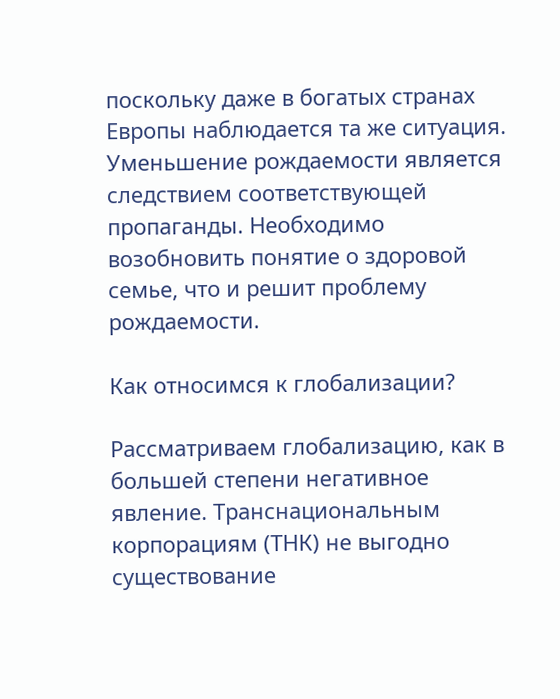поскольку даже в богатых странах Европы наблюдается та же ситуация. Уменьшение рождаемости является следствием соответствующей пропаганды. Необходимо возобновить понятие о здоровой семье, что и решит проблему рождаемости.

Как относимся к глобализации?

Рассматриваем глобализацию, как в большей степени негативное явление. Транснациональным корпорациям (ТНК) не выгодно существование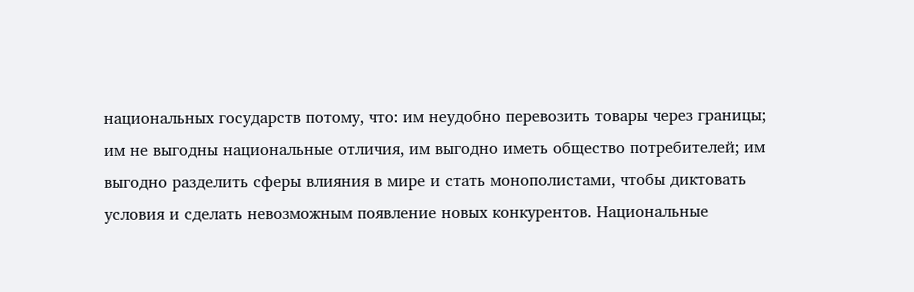национальных государств потому, что: им неудобно перевозить товары через границы; им не выгодны национальные отличия, им выгодно иметь общество потребителей; им выгодно разделить сферы влияния в мире и стать монополистами, чтобы диктовать условия и сделать невозможным появление новых конкурентов. Национальные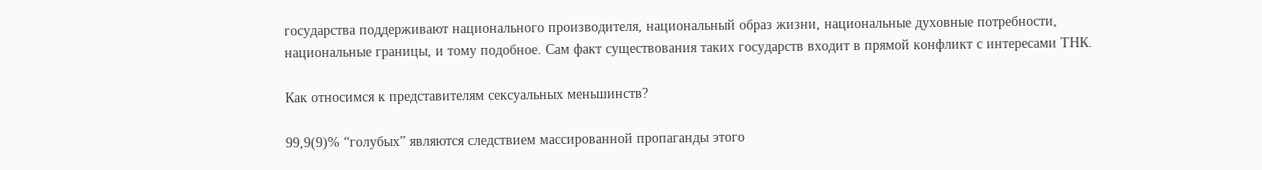государства поддерживают национального производителя, национальный образ жизни, национальные духовные потребности, национальные границы, и тому подобное. Сам факт существования таких государств входит в прямой конфликт с интересами ТНК.

Как относимся к представителям сексуальных меньшинств?

99,9(9)% “голубых” являются следствием массированной пропаганды этого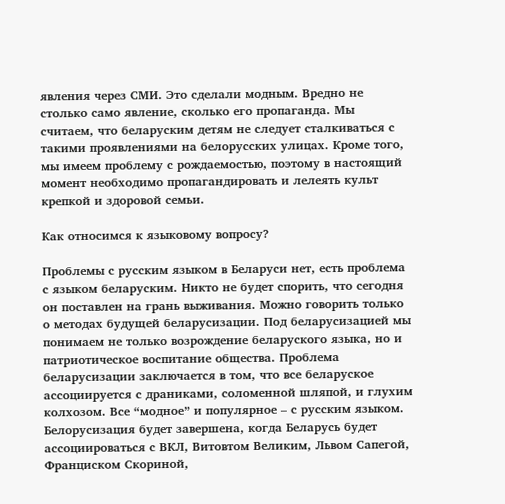явления через СМИ. Это сделали модным. Вредно не столько само явление, сколько его пропаганда. Мы считаем, что беларуским детям не следует сталкиваться с такими проявлениями на белорусских улицах. Кроме того, мы имеем проблему с рождаемостью, поэтому в настоящий момент необходимо пропагандировать и лелеять культ крепкой и здоровой семьи.

Как относимся к языковому вопросу?

Проблемы с русским языком в Беларуси нет, есть проблема с языком беларуским. Никто не будет спорить, что сегодня он поставлен на грань выживания. Можно говорить только о методах будущей беларусизации. Под беларусизацией мы понимаем не только возрождение беларуского языка, но и патриотическое воспитание общества. Проблема беларусизации заключается в том, что все беларуское ассоциируется с драниками, соломенной шляпой, и глухим колхозом. Все “модное” и популярное – с русским языком. Белорусизация будет завершена, когда Беларусь будет ассоциироваться с ВКЛ, Витовтом Великим, Львом Сапегой, Франциском Скориной,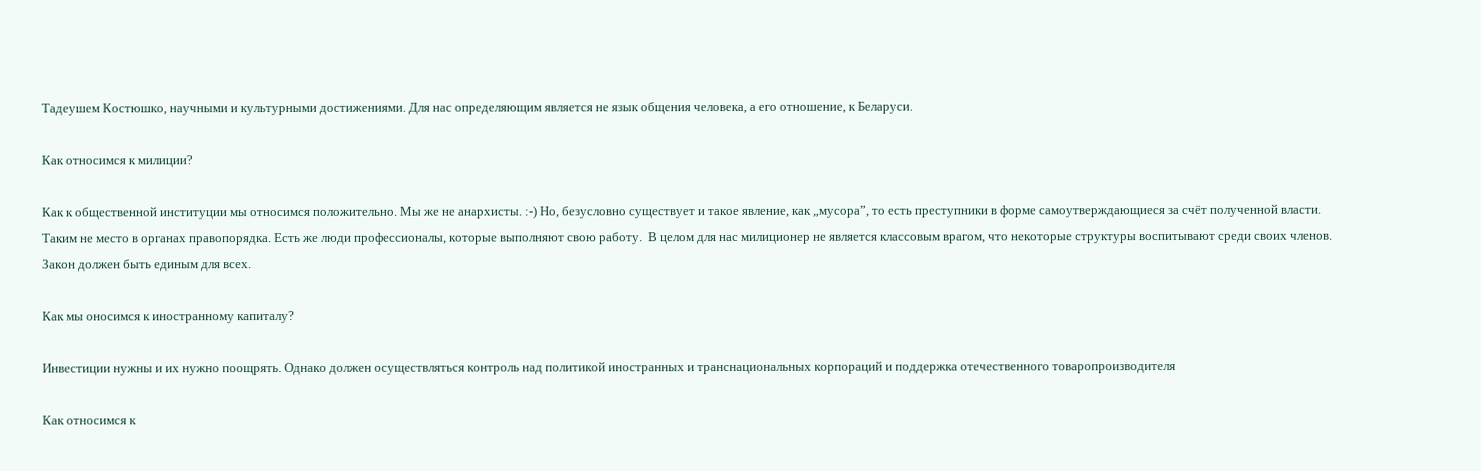Тадеушем Костюшко, научными и культурными достижениями. Для нас определяющим является не язык общения человека, а его отношение, к Беларуси.

Как относимся к милиции?

Как к общественной институции мы относимся положительно. Мы же не анархисты. :-) Но, безусловно существует и такое явление, как „мусора”, то есть преступники в форме самоутверждающиеся за счёт полученной власти. Таким не место в органах правопорядка. Есть же люди профессионалы, которые выполняют свою работу.  В целом для нас милиционер не является классовым врагом, что некоторые структуры воспитывают среди своих членов. Закон должен быть единым для всех.

Как мы оносимся к иностранному капиталу?

Инвестиции нужны и их нужно поощрять. Однако должен осуществляться контроль над политикой иностранных и транснациональных корпораций и поддержка отечественного товаропроизводителя

Как относимся к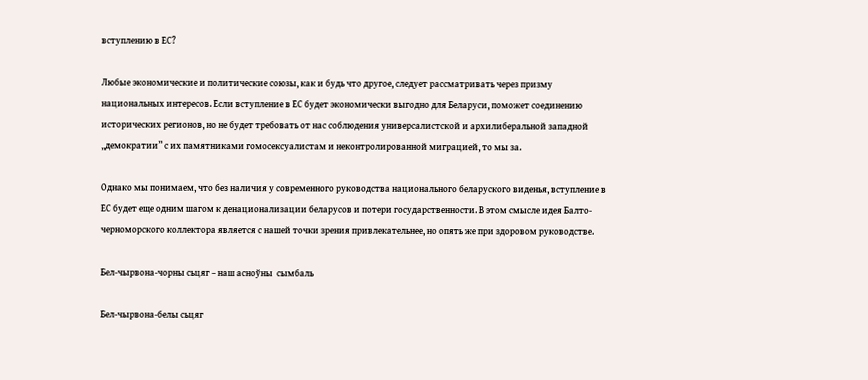вступлению в ЕС?

Любые экономические и политические союзы, как и будь что другое, следует рассматривать через призму национальных интересов. Если вступление в ЕС будет экономически выгодно для Беларуси, поможет соединению исторических регионов, но не будет требовать от нас соблюдения универсалистской и архилиберальной западной „демократии” с их памятниками гомосексуалистам и неконтролированной миграцией, то мы за.

Однако мы понимаем, что без наличия у современного руководства национального беларуского виденья, вступление в ЕС будет еще одним шагом к денационализации беларусов и потери государственности. В этом смысле идея Балто-черноморского коллектора является с нашей точки зрения привлекательнее, но опять же при здоровом руководстве.

Бел-чырвона-чорны сьцяг – наш асноўны  сымбаль

Бел-чырвона-белы сьцяг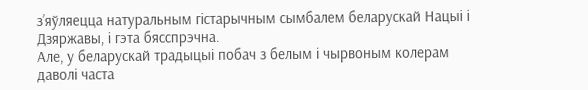з’яўляецца натуральным гістарычным сымбалем беларускай Нацыі і Дзяржавы, і гэта бясспрэчна.
Але, у беларускай традыцыі побач з белым і чырвоным колерам даволі часта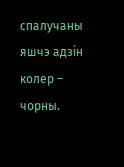спалучаны яшчэ адзін колер – чорны.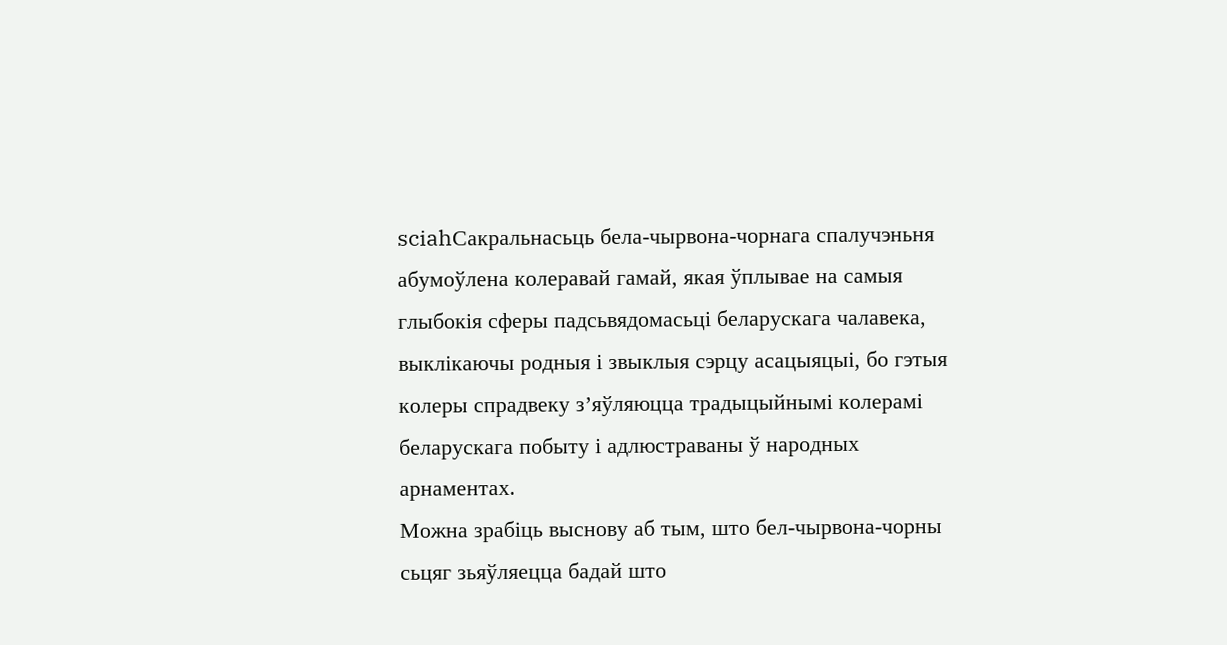sciahСакральнасьць бела-чырвона-чорнага спалучэньня абумоўлена колеравай гамай, якая ўплывае на самыя глыбокія сферы падсьвядомасьці беларускага чалавека, выклікаючы родныя і звыклыя сэрцу асацыяцыі, бо гэтыя колеры спрадвеку з’яўляюцца традыцыйнымі колерамі беларускага побыту і адлюстраваны ў народных арнаментах.
Можна зрабіць выснову аб тым, што бел-чырвона-чорны сьцяг зьяўляецца бадай што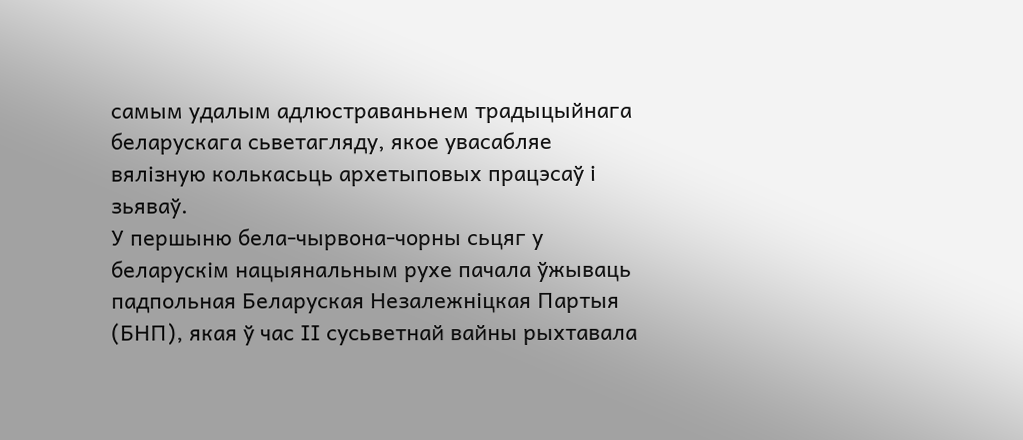самым удалым адлюстраваньнем традыцыйнага беларускага сьветагляду, якое увасабляе вялізную колькасьць архетыповых працэсаў і зьяваў.
У першыню бела-чырвона-чорны сьцяг у беларускім нацыянальным рухе пачала ўжываць падпольная Беларуская Незалежніцкая Партыя (БНП), якая ў час ІІ сусьветнай вайны рыхтавала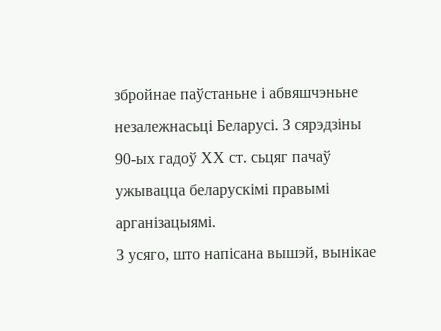збройнае паўстаньне і абвяшчэньне незалежнасьці Беларусі. З сярэдзіны 90-ых гадоў ХХ ст. сьцяг пачаў ужывацца беларускімі правымі арганізацыямі.
З усяго, што напісана вышэй, вынікае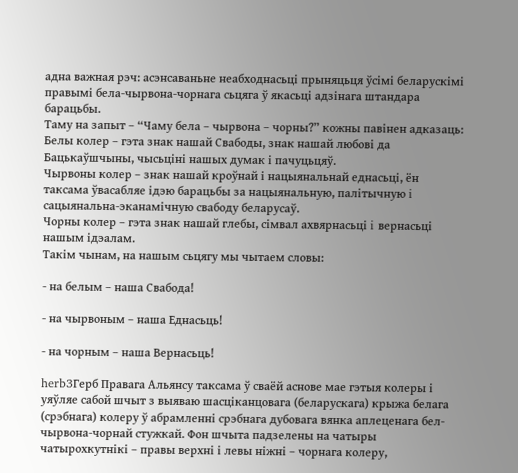адна важная рэч: асэнсаваньне неабходнасьці прыняцьця ўсімі беларускімі правымі бела-чырвона-чорнага сьцяга ў якасьці адзінага штандара барацьбы.
Таму на запыт – “Чаму бела – чырвона – чорны?” кожны павінен адказаць:
Белы колер – гэта знак нашай Свабоды, знак нашай любові да Бацькаўшчыны, чысьціні нашых думак і пачуцьцяў.
Чырвоны колер – знак нашай кроўнай і нацыянальнай еднасьці, ён таксама ўвасабляе ідэю барацьбы за нацыянальную, палiтычную i сацыянальна-эканамічную свабоду беларусаў.
Чорны колер – гэта знак нашай глебы, сiмвал ахвярнасьці i вернасьці нашым ідэалам.
Такім чынам, на нашым сьцягу мы чытаем словы:

- на белым – наша Свабода!

- на чырвоным – наша Еднасьць!

- на чорным – наша Вернасьць!

herb3Герб Правага Альянсу таксама ў сваёй аснове мае гэтыя колеры і уяўляе сабой шчыт з выяваю шасціканцовага (беларускага) крыжа белага (срэбнага) колеру ў абрамленні срэбнага дубовага вянка аплеценага бел-чырвона-чорнай стужкай. Фон шчыта падзелены на чатыры чатырохкутнікі – правы верхні і левы ніжні – чорнага колеру,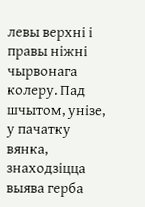левы верхні і правы ніжні чырвонага колеру. Пад шчытом, унізе, у пачатку вянка, знаходзіцца выява герба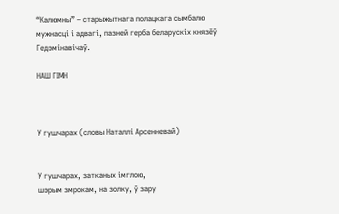“Калюмны” – старыжытнага полацкага сымбалю мужнасці і адвагі, пазней герба беларускіх князёў Гедэмінавічаў.

НАШ ГІМН



У гушчарах (словы Наталлі Арсенневай)


У гушчарах, затканых імглою,
шэрым змрокам, на золку, ў зару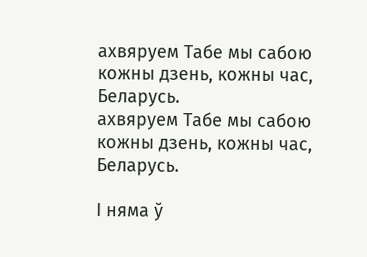ахвяруем Табе мы сабою
кожны дзень, кожны час, Беларусь.
ахвяруем Табе мы сабою
кожны дзень, кожны час, Беларусь.

І няма ў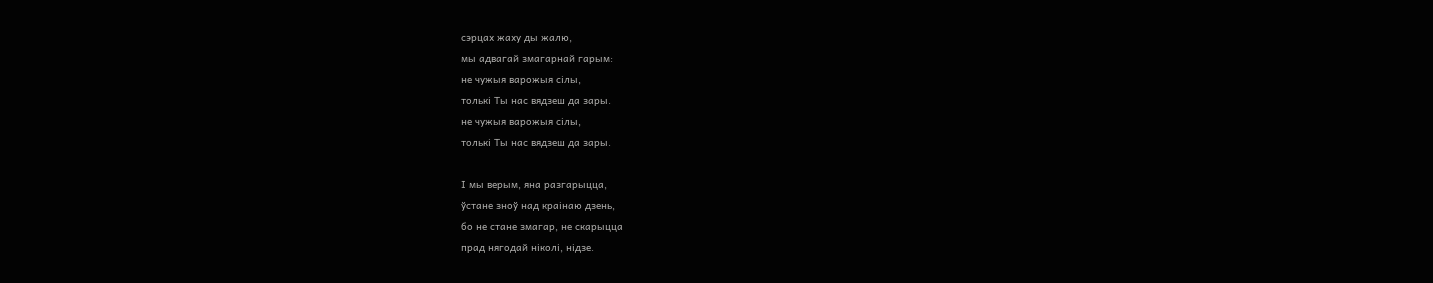сэрцах жаху ды жалю,
мы адвагай змагарнай гарым:
не чужыя варожыя сілы,
толькі Ты нас вядзеш да зары.
не чужыя варожыя сілы,
толькі Ты нас вядзеш да зары.

І мы верым, яна разгарыцца,
ўстане зноў над краінаю дзень,
бо не стане змагар, не скарыцца
прад нягодай ніколі, нідзе.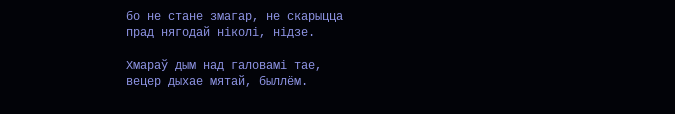бо не стане змагар, не скарыцца
прад нягодай ніколі, нідзе.

Хмараў дым над галовамі тае,
вецер дыхае мятай, быллём.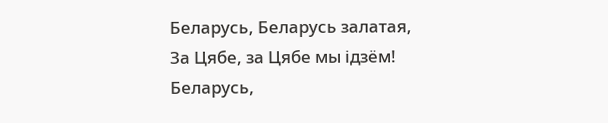Беларусь, Беларусь залатая,
За Цябе, за Цябе мы ідзём!
Беларусь,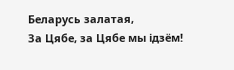Беларусь залатая,
За Цябе, за Цябе мы ідзём!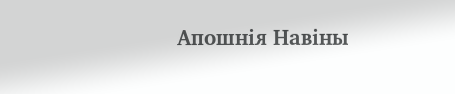Апошнiя Навiны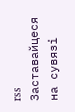rss
Заставайцеся на сувязi